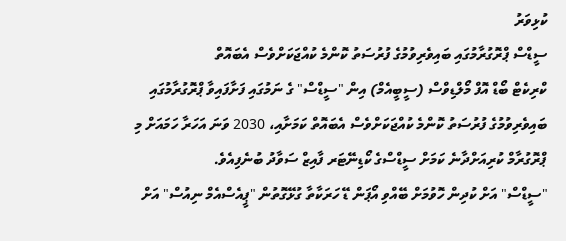ކުޅިވަރު
ސީޑްސް ޕްރޮގުރާމުގައި ބައިވެރިވުމުގެ ފުރުސަތު ކޮންމެ ކުއްޖަކަށްވެސް އެބައޮތް
ކްރިކެޓް ބޯޑް އޮފް މޯލްޑިވްސް (ސީބީއެމް) އިން "ސީޑްސް" ގެ ނަމުގައި ފަށާފައިވާ ޕްރޮގުރާމުގައި ބައިވެރިވުމުގެ ފުރުސަތު ކޮންމެ ކުއްޖަކަށްވެސް އެބައޮތް ކަމަށާއި، 2030 ވަނަ އަހަރާ ހަމައަށް މި ޕްރޮގުރާމް ކުރިއަށްދާނެ ކަމަށް ސީޑްސްގެ ކޯޑިނޭޓަރ ފާއިޒް ސަވާދު ބުނެފިއެވެ.
"ސީޑްސް" އަށް ކުދިން ހޮވުމަށް ބޭއްވި އޯޕަން ޑޭ ހަރަކާތާ ގުޅޭގޮތުން "ޕީއެސްއެމް ނިއުސް" އަށް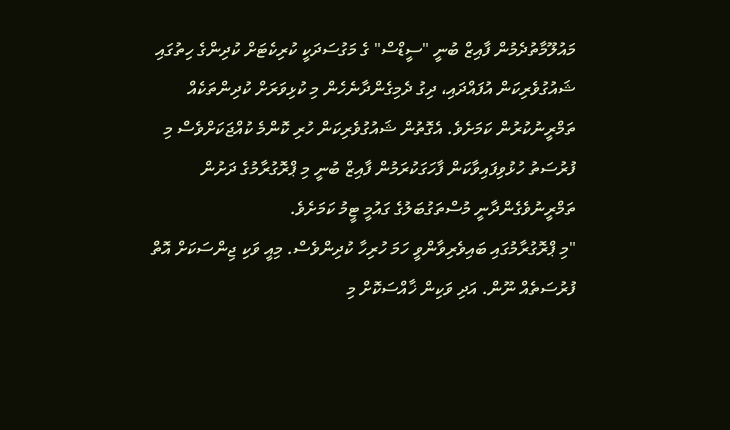މައުލޫމާތުދެމުން ފާއިޒް ބުނީ "ސީޑްސް" ގެ މަގުސަދަކީ ކުރިކެޓަށް ކުދިންގެ ހިތުގައި ޝައުގުވެރިކަން އުފައްދައި، ދިގު ދެމިގެންދާނެހެން މި ކުޅިވަރަށް ކުދިންތަކެއް ތަމްރީނުކުރުން ކަމަށެވެ. އެގޮތުން ޝައުގުވެރިކަން ހުރި ކޮންމެ ކުއްޖަކަށްވެސް މި ފުރުސަތު ހުޅުވިފައިވާކަން ފާހަގަކުރަމުން ފާއިޒް ބުނީ މި ޕްރޮގުރާމުގެ ދަށުން ތަމްރީނުވެގެންދާނީ މުސްތަގުބަލުގެ ގައުމީ ޓީމު ކަމަށެވެ.
"މި ޕްރޮގުރާމުގައި ބައިވެރިވާންވީ ހަމަ ހުރިހާ ކުދިންވެސް. މިއީ ވަކި ޖިންސަކަށް އޮތް ފުރުސަތެއް ނޫން. އަދި ވަކިން ޚާއްސަކޮށް މި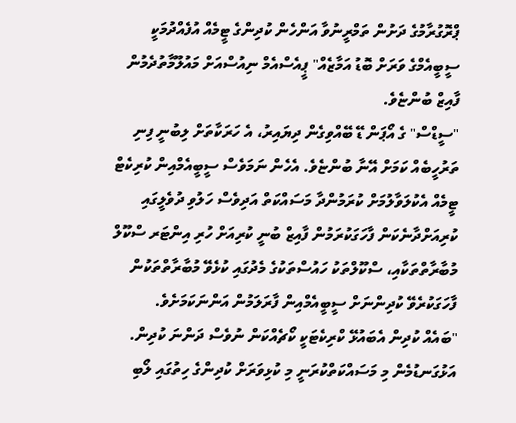ޕްރޮގުރާމުގެ ދަށުން ތަމްރީނުވާ އަންހެން ކުދިންގެ ޓީމެއް އުފެއްދުމަކީ ސީބީއެމްގެ ވަރަށް ބޮޑު އަމާޒެއް" ޕީއެސްއެމް ނިއުސްއަށް މައުލޫމާތުދެމުން ފާއިޒް ބުންޏެވެ.
"ސީޑްސް" ގެ އޯޕަން ޑޭ ބޭއްވިގެން ދިޔައިރު، އެ ހަރަކާތަށް ލިބުނީ ފިނި ތަރުހީބެއް ކަމަށް އޭނާ ބުންޏެވެ. އެހެން ނަމަވެސް ސީބީއެމްއިން ކުރިކެޓް ޓީމެއް އެކުލަވާލުމަށް ކުރަމުންދާ މަސައްކަތް އަދިވެސް ހަލުވި ދުވެލީގައި ކުރިއަށްދާނެކަން ފާހަގަކުރަމުން ފާއިޒް ބުނީ ކުރިއަށް ހުރި އިންޓަރ ސްކޫލް މުބާރާތްތަކާއި، ސްކޫލްތަކު ހައުސްތަކުގެ މެދުގައި ކުޅެވޭ މުބާރާތްތަކުން ފާހަގަކުރެވޭ ކުދިންނަށް ސީބީއެމްއިން ފާރަލަމުން އަންނަކަމަށެވެ.
"ބައެއް ކުދިން އެބައުޅޭ ކްރިކެޓަކީ ކޯޗެއްކަން ނުވެސް ދަންނަ ކުދިން. އަޅުގަނޑުމެން މި މަސައްކަތްކުރަނީ މި ކުޅިވަރަށް ކުދިންގެ ހިތުގައި ލޯބި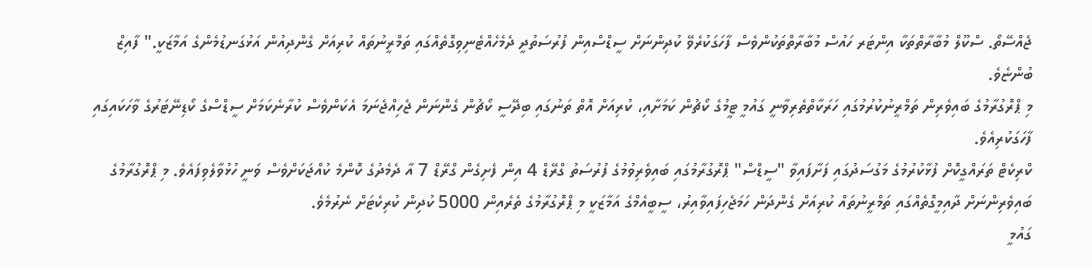ޖެއްސޭތޯ. ސްކޫލް މުބާރާތްތަކާ އިންޓަރ ހައުސް މުބާރާތްތަކުންވެސް ފާހަގަކުރެވޭ ކުދިންނަށް ސީޑްސްއިން ފުރުސަތުދީ ދެމެހެއްޓެނިވިގޮތެއްގައި ތަމްރީނުތައް ކުރިއަށް ގެންދިއުން އަޅުގަނޑުމެންގެ އަމާޒަކީ." ފާއިޒް ބުންޏެވެ.
މި ޕްރޮގުރާމުގެ ބައިވެރިން ތަމްރީނުކުރުމުގައި ހަރަކާތްތެރިވާނީ ގައުމީ ޓީމުގެ ކޯޗުން ކަމަށާއި، ކުރިއަށް އޮތް ތަނުގައި ބިދޭސީ ކޯޗުން ގެންނަން ޖެހިއްޖެނަމަ އެކަންވެސް ކުރާނެކަމަށް ސީޑްސްގެ ކޯޑިނޭޓަރުގެ ވާހަކައިގައި ފާހަގަކުރިއެވެ.
ކްރިކެޓް ތަރައްގީކޮށް ފުޅާކުރުމުގެ މަގުސަދުގައި ފަށާފައިވާ "ސީޑްސް" ޕްރޮގުރާމުގައި ބައިވެރިވުމުގެ ފުރުސަތު ގްރޭޑް 4 އިން ފެށިގެން ގްރޭޑް 7 އާ ދެމެދުގެ ކޮންމެ ކުއްޖަކަށްވެސް ވަނީ ހުޅުވާލެވިފައެވެ. މި ޕްރޮގުރާމުގެ ބައިވެރިންނަށް ދާއިމީގޮތެއްގައި ތަމްރީނުތައް ކުރިއަށް ގެންދަން ހަމަޖެހިފައިވާއިރު، ސީބީއެމްގެ އަމާޒަކީ މި ޕްރޮގުރާމުގެ ތެރެއިން 5000 ކުދިން ކުރިކެޓަށް ނެރުމެވެ.
ގައުމީ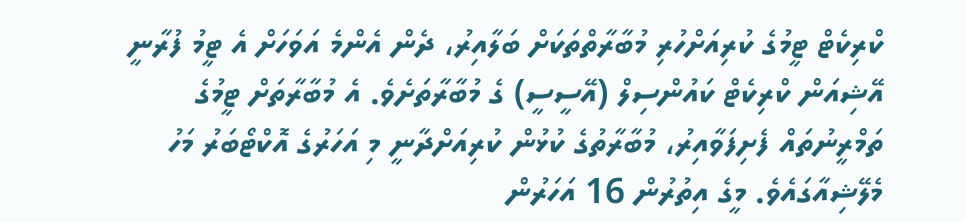ކްރިކެޓް ޓީމުގެ ކުރިއަށްހުރި މުބާރާތްތަކަށް ބަލާއިރު، ދެން އެންމެ އަވަހަށް އެ ޓީމު ފުރާނީ އޭޝިއަން ކްރިކެޓް ކައުންސިލް (އޭސީސީ) ގެ މުބާރާތަށެވެ. އެ މުބާރާތަށް ޓީމުގެ ތަމްރީނުތައް ފެށިފަވާއިރު، މުބާރާތުގެ ކުޅުން ކުރިއަށްދާނީ މި އަހަރުގެ އޮކްޓޯބަރު މަހު މެލޭޝިއާގައެވެ. މީގެ އިތުރުން 16 އަހަރުން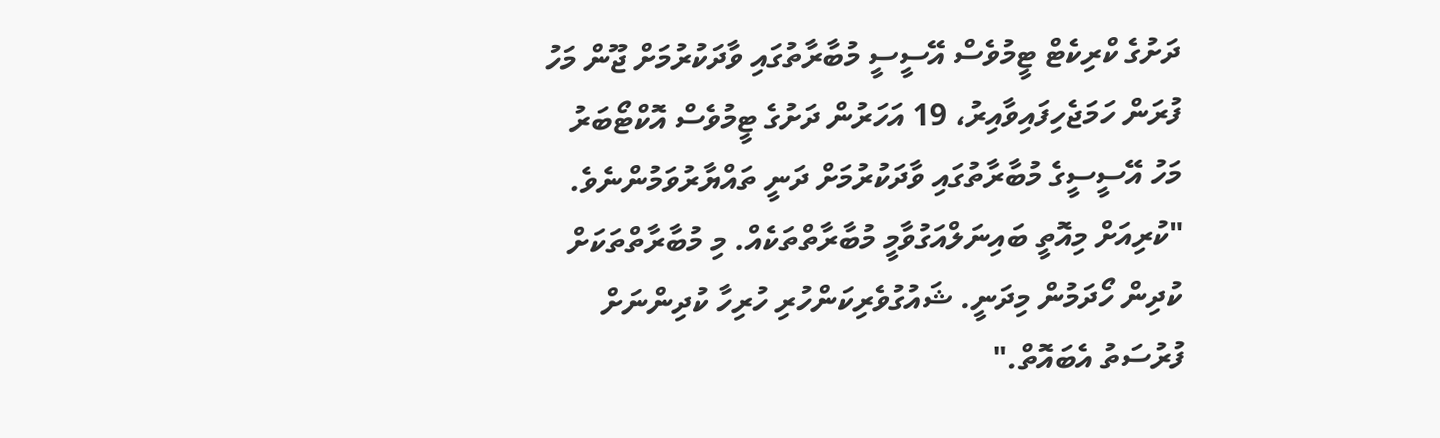ދަށުގެ ކްރިކެޓް ޓީމުވެސް އޭސީސީ މުބާރާތުގައި ވާދަކުރުމަށް ޖޫން މަހު ފުރަން ހަމަޖެހިފައިވާއިރު، 19 އަހަރުން ދަށުގެ ޓީމުވެސް އޮކްޓޯބަރު މަހު އޭސީސީގެ މުބާރާތުގައި ވާދަކުރުމަށް ދަނީ ތައްޔާރުވަމުންނެވެ.
"ކުރިއަށް މިއޮތީ ބައިނަލްއަގުވާމީ މުބާރާތްތަކެއް. މި މުބާރާތްތަކަށް ކުދިން ހޯދަމުން މިދަނީ. ޝައުގުވެރިކަންހުރި ހުރިހާ ކުދިންނަށް ފުރުސަތު އެބައޮތް."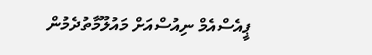ޕީއެސްއެމް ނިއުސްއަށް މައުލޫމާތުދެމުން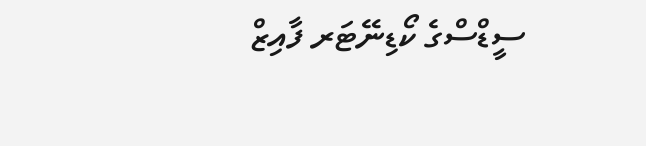ސީޑްސްގެ ކޯޑިނޭޓަރ ފާއިޒް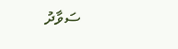ސަވާދު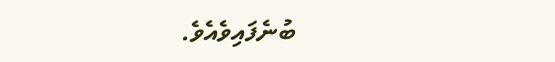ބުނެފައިވެއެވެ.